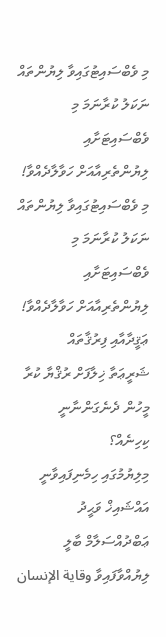މި ވެބްސައިޓުގައިވާ ލިޔުންތައް ނަކަލު ކުރާނަމަ މި ވެބްސައިޓަށާއި ލިޔުންތެރިއާއަށް ހަވާލާދެއްވާ!
މި ވެބްސައިޓުގައިވާ ލިޔުންތައް ނަކަލު ކުރާނަމަ މި ވެބްސައިޓަށާއި ލިޔުންތެރިއާއަށް ހަވާލާދެއްވާ!
ޢަޤީދާއާއި ފިރުޤާތައް
ޝަރީޢަތާ ޚިލާފަށް ރުޤްޔާ ކުރާ މީހުން ދެނެގަންނާނީ ކިހިނެއް؟
މިލިޔުމުގައި ހިމެނިފައިވާނީ އައްޝައިޚް ވަޙީދު ޢަބްދުއްސަލާމް ބާލީ ލިޔުއްވާފައިވާ وقاية الإنسان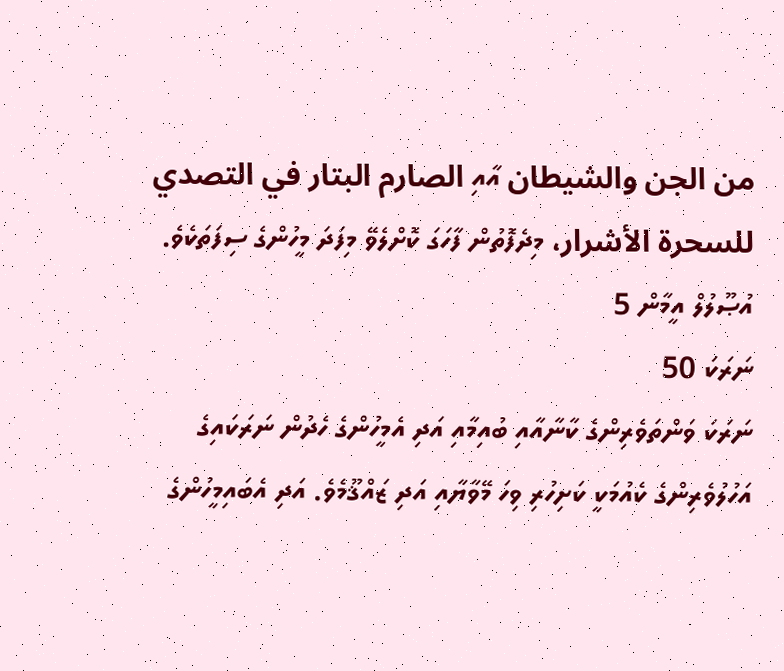من الجن والشيطان އާއި الصارم البتار في التصدي للسحرة الأشرار، މިދެފޮތުން ފާހަގަ ކޮށްލެވޭ މިފަދަ މީހުންގެ ސިފަތަކެވެ.
އުޞޫލުލް އީމާން 5
ނަރަކަ 50
ނަރަކަ ވަންތަވެރިންގެ ކާނާއާއި ބުއިމާއި އަދި އެމީހުންގެ ހެދުން ނަރަކައިގެ އަހުލުވެރިންގެ ކެއުމަކީ ކަށިހުރި ވިހަ މޭވާޔާއި އަދި ޒައްޤޫމެވެ. އަދި އެބައިމީހުންގެ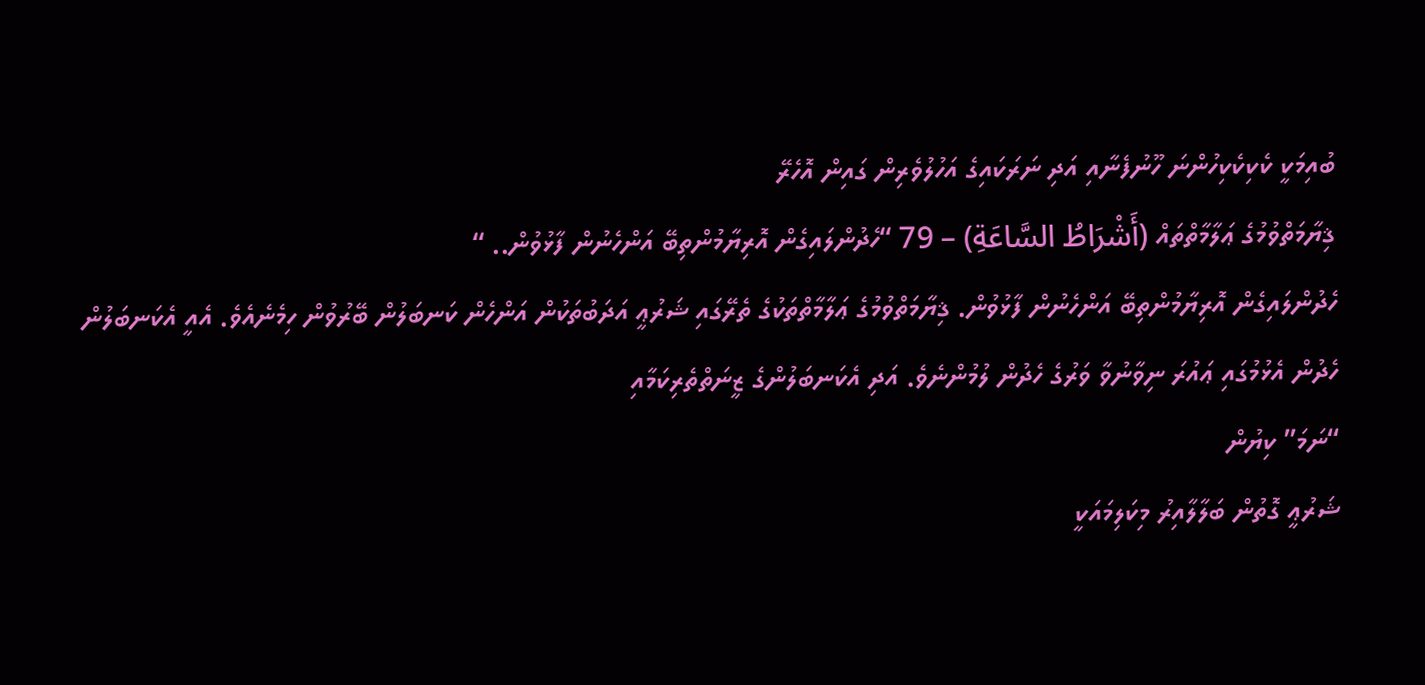ބުއިމަކީ ކެކިކެކިހުންނަ ހޫނުފެނާއި އަދި ނަރަކައިގެ އަހުލުވެރިން ގައިން އޮހެރޭ
ޤިޔާމަތްވުމުގެ ޢަލާމާތްތައް (أَشْرَاطُ السَّاعَةِ) – 79 “ހެދުންލައިގެން އޮރިޔާމުންތިބޭ އަންހެނުން ފާޅުވުން.. “
ހެދުންލައިގެން އޮރިޔާމުންތިބޭ އަންހެނުން ފާޅުވުން. ޤިޔާމަތްވުމުގެ ޢަލާމާތްތަކުގެ ތެރޭގައި ޝަރުޢީ އަދަބުތަކުން އަންހެން ކަނބަލުން ބޭރުވުން ހިމެނެއެވެ. އެއީ އެކަނބަލުން ހެދުން އެޅުމުގައި ޢައުރަ ނިވާނުވާ ވަރުގެ ހެދުން ލުމުންނެވެ. އަދި އެކަނބަލުންގެ ޒީނަތްތެރިކަމާއި
“ނަމަ” ކިޔުން
ޝަރުޢީ ގޮތުން ބަލާލާއިރު މިކަލިމައަކީ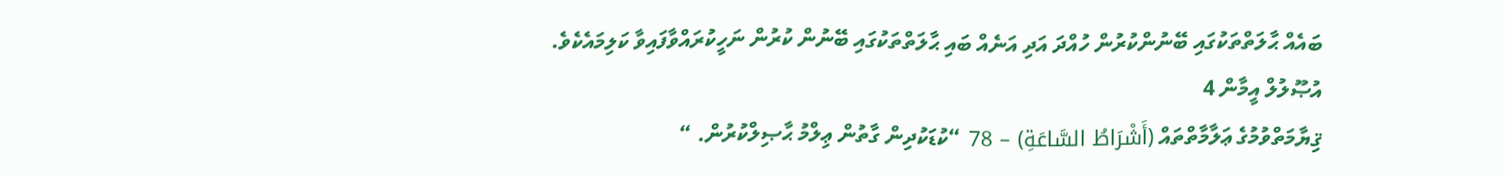ބައެއް ޙާލަތްތަކުގައި ބޭނުންކުރުން ހުއްދަ އަދި އަނެއް ބައި ޙާލަތްތަކުގައި ބޭނުން ކުރުން ނަހީކުރައްވާފައިވާ ކަލިމައެކެވެ.
އުޞޫލުލް އީމާން 4
ޤިޔާމަތްވުމުގެ ޢަލާމާތްތައް (أَشْرَاطُ السَّاعَةِ) – 78 “ކުޑަކުދިން ގާތުން ޢިލްމު ޙާޞިލްކުރުން. “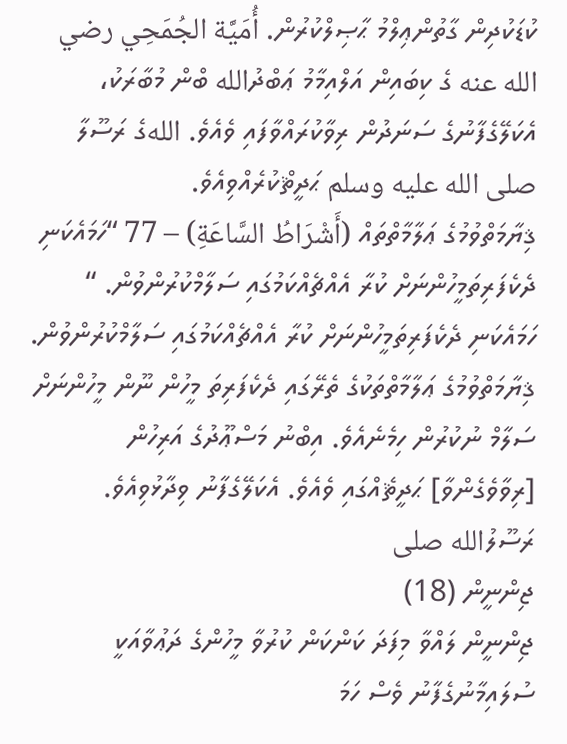ކުޑަކުދިން ގާތުންޢިލްމު ޙާޞިލްކުރުން. أُمَيَّة الجُمَحِي رضي الله عنه ގެ ކިބައިން އަލްއިމާމު ޢަބްދުالله ބްން މުބާރަކު، އެކަލޭގެފާނުގެ ސަނަދުން ރިވާކުރައްވާފައި ވެއެވެ. اللهގެ ރަސޫލާ صلى الله عليه وسلم ޙަދީޘްކުރެއްވިއެވެ.
ޤިޔާމަތްވުމުގެ ޢަލާމާތްތައް (أَشْرَاطُ السَّاعَةِ) – 77 “ހަމައެކަނި ދެކެފަރިތަމީހުންނަށް ކުރާ އެއްޗެއްކަމުގައި ސަލާމްކުރުންވުން. “
ހަމައެކަނި ދެކެފަރިތަމީހުންނަށް ކުރާ އެއްޗެއްކަމުގައި ސަލާމްކުރުންވުން. ޤިޔާމަތްވުމުގެ ޢަލާމާތްތަކުގެ ތެރޭގައި ދެކެފަރިތަ މީހުން ނޫން މީހުންނަށް ސަލާމް ނުކުރުން ހިމެނެއެވެ. އިބްނު މަސްޢޫދުގެ އަރިހުން [ރިވާވެގެންވާ] ޙަދީޘެއްގައި ވެއެވެ. އެކަލޭގެފާނު ވިދާޅުވިއެވެ. ރަސޫލުالله صلى
ޖިންނީން (18)
ޖިންނީން ލައްވާ މިފަދަ ކަންކަން ކުރުވާ މީހުންގެ ދަޢުވާއަކީ ސުލައިމާނުގެފާނު ވެސް ހަމަ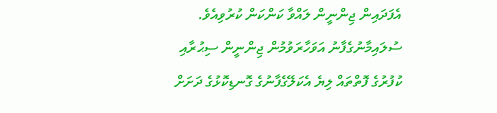އެފަދައިން ޖިންނީން ލައްވާ ކަންކަން ކުރުވިއެވެ. ސުލައިމާނުގެފާނު އަވަހާރަވުމުން ޖިންނީން ސިޙުރާއި ކުފުރުގެ ފޮތްތައް ލިޔެ އެކަލޭގެފާނުގެ ގޮނޑިކޮޅުގެ ދަށަށް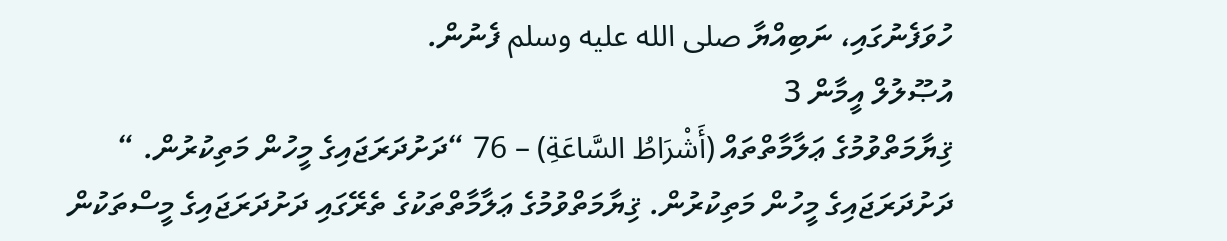ހުވަފެނުގައި، ނަބިއްޔާ صلى الله عليه وسلم ފެނުން.
އުޞޫލުލް އީމާން 3
ޤިޔާމަތްވުމުގެ ޢަލާމާތްތައް (أَشْرَاطُ السَّاعَةِ) – 76 “ދަށުދަރަޖައިގެ މީހުން މަތިކުރުން. “
ދަށުދަރަޖައިގެ މީހުން މަތިކުރުން. ޤިޔާމަތްވުމުގެ ޢަލާމާތްތަކުގެ ތެރޭގައި ދަށުދަރަޖައިގެ މީސްތަކުން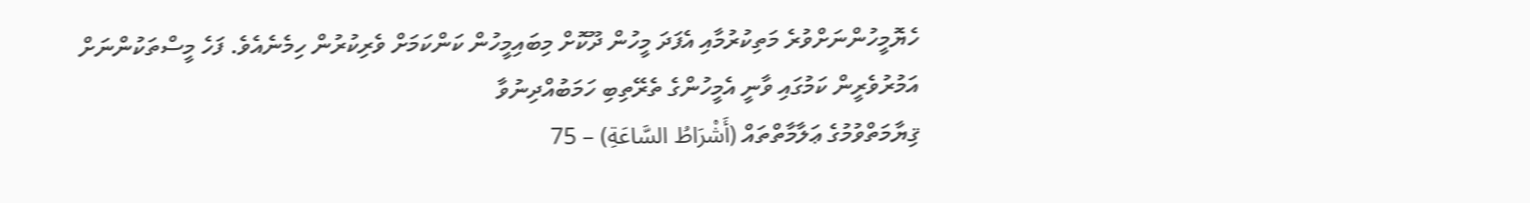ހެޔޮމީހުންނަށްވުރެ މަތިކުރުމާއި އެފަދަ މީހުން ދޫކޮށް މިބައިމީހުން ކަންކަމަށް ވެރިކުރުން ހިމެނެއެވެ. ފަހެ މީސްތަކުންނަށް އަމުރުވެރީން ކަމުގައި ވާނީ އެމީހުންގެ ތެރޭތިބި ހަމަބުއްދިނުވާ
ޤިޔާމަތްވުމުގެ ޢަލާމާތްތައް (أَشْرَاطُ السَّاعَةِ) – 75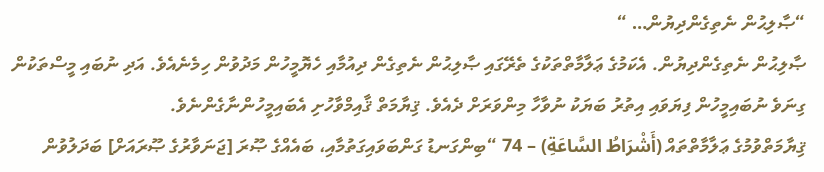“ޞާލިޙުން ނެތިގެންދިޔުން… “
ޞާލިޙުން ނެތިގެންދިޔުން. އެކަމުގެ ޢަލާމާތްތަކުގެ ތެރޭގައި ޞާލިޙުން ނެތިގެން ދިއުމާއި ހެޔޮމީހުން މަދުވުން ހިމެނެއެވެ. އަދި ނުބައި މީސްތަކުން ގިނަވެ ނުބައިމީހުން ފިޔަވައި އިތުރު ބަޔަކު ނުވާހާ މިންވަރަށް ދެއެވެ. ޤިޔާމަތް ޤާއިމްވާހުށި އެބައިމީހުންނާގެންނެވެ.
ޤިޔާމަތްވުމުގެ ޢަލާމާތްތައް (أَشْرَاطُ السَّاعَةِ) – 74 “ބިންގަނޑު ގަންބަވައިގަތުމާއި، ބައެއްގެ ޞޫރަ [ޖަނަވާރުގެ ޞޫރައަށް] ބަދަލުވުން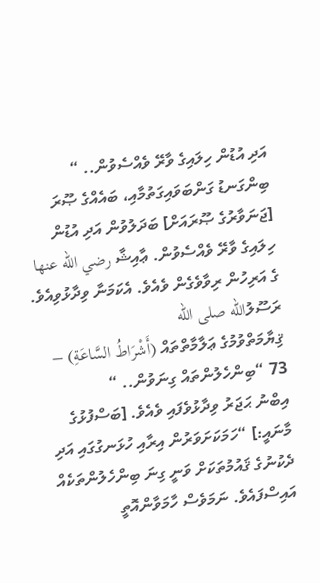އަދި އުޑުން ހިލައިގެ ވާރޭ ވެއްސެވުން.. “
ބިންގަނޑު ގަންބަވައިގަތުމާއި، ބައެއްގެ ޞޫރަ [ޖަނަވާރުގެ ޞޫރައަށް] ބަދަލުވުން އަދި އުޑުން ހިލައިގެ ވާރޭ ވެއްސެވުން. ޢާއިޝާ رضي الله عنها ގެ އަރިހުން ރިވާވެގެން ވެއެވެ. އެކަމަނާ ވިދާޅުވިއެވެ. ރަސޫލުالله صلى الله
ޤިޔާމަތްވުމުގެ ޢަލާމާތްތައް (أَشْرَاطُ السَّاعَةِ) – 73 “ބިންހެލުންތައް ގިނަވުން.. “
އިބްނު ޙަޖަރު ވިދާޅުވެފައި ވެއެވެ. [ބަސްފުޅުގެ މާނައީ:] “ހަމަކަށަވަރުން އިރާއި ހުޅަނގުގައި އަދި ދެކުނުގެ ޤައުމުތަކަށް ވަނީ ގިނަ ބިންހެލުންތަކެއް އައިސްފައެވެ. ނަމަވެސް ހާމަވާންއޮތީ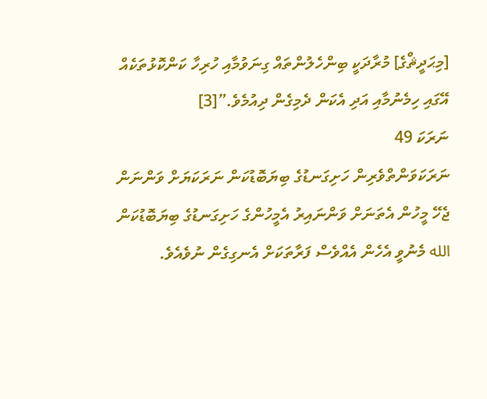[މިޙަދީޘްގެ] މުރާދަކީ ބިންހެލުންތައް ގިނަވުމާއި ހުރިހާ ކަންކޮޅުތަކެއް އޭގައި ހިމެނުމާއި އަދި އެކަން ދެމިގެން ދިއުމެވެ.”[3]
ނަރަކަ 49
ނަރަކަވަންތްވެރިން ހަށިގަނޑުގެ ބިޔަބޮޑުކަން ނަރަކަޔަށް ވަންނަން ޖެހޭ މީހުން އެތަނަށް ވަންނައިރު އެމީހުންގެ ހަށިގަނޑުގެ ބިޔަބޮޑުކަން الله މެނުވީ އެހެން އެއްވެސް ފަރާތަކަށް އެނގިގެން ނުވެއެވެ.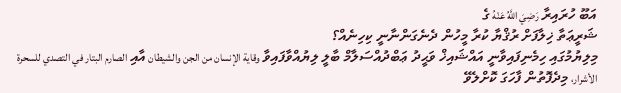އަބޫ ހުރައިރާ رَضِيَ اللَّهُ عَنْهُ ގެ
ޝަރީޢަތާ ޚިލާފަށް ރުޤްޔާ ކުރާ މީހުން ދެނެގަންނާނީ ކިހިނެއް؟
މިލިޔުމުގައި ހިމެނިފައިވާނީ އައްޝައިޚް ވަޙީދު ޢަބްދުއްސަލާމް ބާލީ ލިޔުއްވާފައިވާ وقاية الإنسان من الجن والشيطان އާއި الصارم البتار في التصدي للسحرة الأشرار، މިދެފޮތުން ފާހަގަ ކޮށްލެވޭ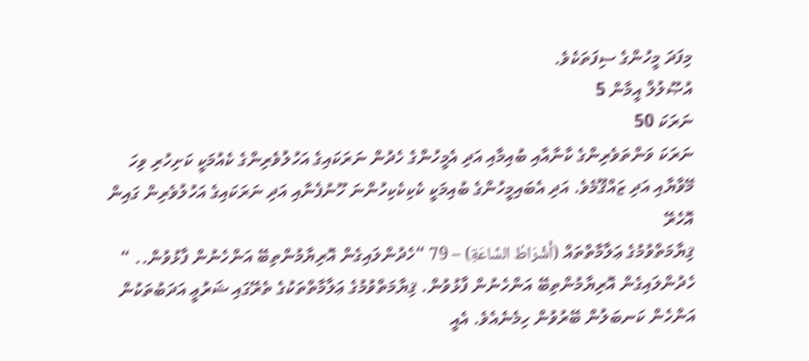މިފަދަ މީހުންގެ ސިފަތަކެވެ.
އުޞޫލުލް އީމާން 5
ނަރަކަ 50
ނަރަކަ ވަންތަވެރިންގެ ކާނާއާއި ބުއިމާއި އަދި އެމީހުންގެ ހެދުން ނަރަކައިގެ އަހުލުވެރިންގެ ކެއުމަކީ ކަށިހުރި ވިހަ މޭވާޔާއި އަދި ޒައްޤޫމެވެ. އަދި އެބައިމީހުންގެ ބުއިމަކީ ކެކިކެކިހުންނަ ހޫނުފެނާއި އަދި ނަރަކައިގެ އަހުލުވެރިން ގައިން އޮހެރޭ
ޤިޔާމަތްވުމުގެ ޢަލާމާތްތައް (أَشْرَاطُ السَّاعَةِ) – 79 “ހެދުންލައިގެން އޮރިޔާމުންތިބޭ އަންހެނުން ފާޅުވުން.. “
ހެދުންލައިގެން އޮރިޔާމުންތިބޭ އަންހެނުން ފާޅުވުން. ޤިޔާމަތްވުމުގެ ޢަލާމާތްތަކުގެ ތެރޭގައި ޝަރުޢީ އަދަބުތަކުން އަންހެން ކަނބަލުން ބޭރުވުން ހިމެނެއެވެ. އެއީ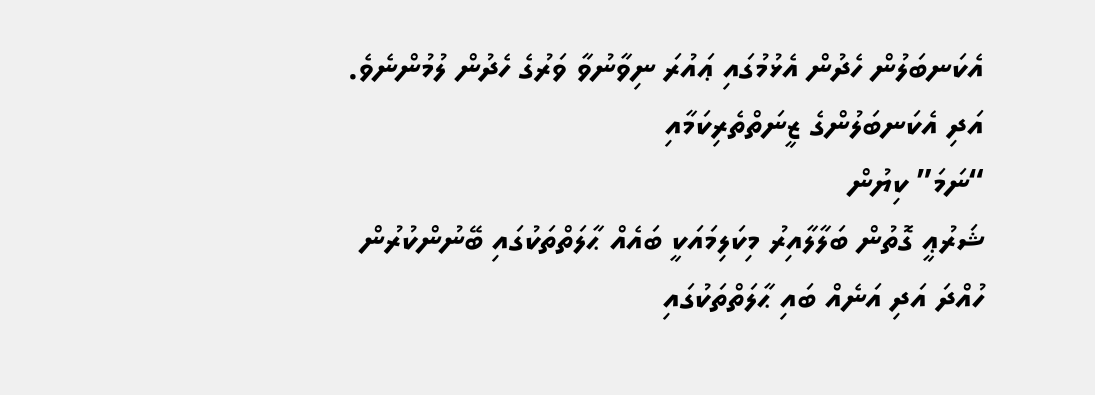އެކަނބަލުން ހެދުން އެޅުމުގައި ޢައުރަ ނިވާނުވާ ވަރުގެ ހެދުން ލުމުންނެވެ. އަދި އެކަނބަލުންގެ ޒީނަތްތެރިކަމާއި
“ނަމަ” ކިޔުން
ޝަރުޢީ ގޮތުން ބަލާލާއިރު މިކަލިމައަކީ ބައެއް ޙާލަތްތަކުގައި ބޭނުންކުރުން ހުއްދަ އަދި އަނެއް ބައި ޙާލަތްތަކުގައި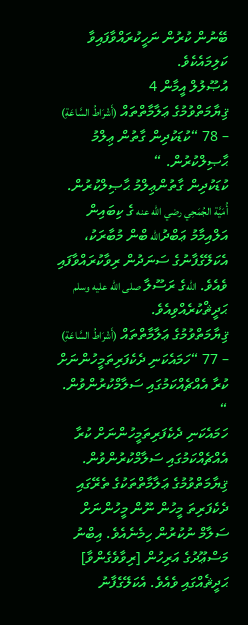ބޭނުން ކުރުން ނަހީކުރައްވާފައިވާ ކަލިމައެކެވެ.
އުޞޫލުލް އީމާން 4
ޤިޔާމަތްވުމުގެ ޢަލާމާތްތައް (أَشْرَاطُ السَّاعَةِ) – 78 “ކުޑަކުދިން ގާތުން ޢިލްމު ޙާޞިލްކުރުން. “
ކުޑަކުދިން ގާތުންޢިލްމު ޙާޞިލްކުރުން. أُمَيَّة الجُمَحِي رضي الله عنه ގެ ކިބައިން އަލްއިމާމު ޢަބްދުالله ބްން މުބާރަކު، އެކަލޭގެފާނުގެ ސަނަދުން ރިވާކުރައްވާފައި ވެއެވެ. اللهގެ ރަސޫލާ صلى الله عليه وسلم ޙަދީޘްކުރެއްވިއެވެ.
ޤިޔާމަތްވުމުގެ ޢަލާމާތްތައް (أَشْرَاطُ السَّاعَةِ) – 77 “ހަމައެކަނި ދެކެފަރިތަމީހުންނަށް ކުރާ އެއްޗެއްކަމުގައި ސަލާމްކުރުންވުން. “
ހަމައެކަނި ދެކެފަރިތަމީހުންނަށް ކުރާ އެއްޗެއްކަމުގައި ސަލާމްކުރުންވުން. ޤިޔާމަތްވުމުގެ ޢަލާމާތްތަކުގެ ތެރޭގައި ދެކެފަރިތަ މީހުން ނޫން މީހުންނަށް ސަލާމް ނުކުރުން ހިމެނެއެވެ. އިބްނު މަސްޢޫދުގެ އަރިހުން [ރިވާވެގެންވާ] ޙަދީޘެއްގައި ވެއެވެ. އެކަލޭގެފާނު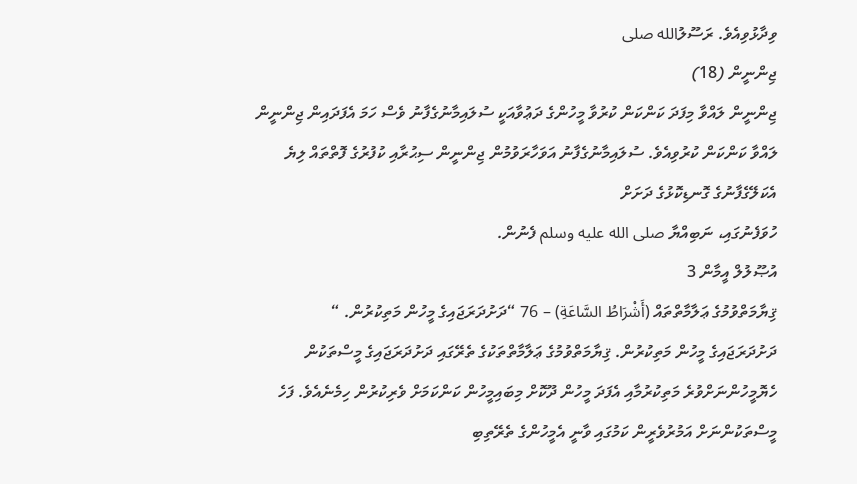ވިދާޅުވިއެވެ. ރަސޫލުالله صلى
ޖިންނީން (18)
ޖިންނީން ލައްވާ މިފަދަ ކަންކަން ކުރުވާ މީހުންގެ ދަޢުވާއަކީ ސުލައިމާނުގެފާނު ވެސް ހަމަ އެފަދައިން ޖިންނީން ލައްވާ ކަންކަން ކުރުވިއެވެ. ސުލައިމާނުގެފާނު އަވަހާރަވުމުން ޖިންނީން ސިޙުރާއި ކުފުރުގެ ފޮތްތައް ލިޔެ އެކަލޭގެފާނުގެ ގޮނޑިކޮޅުގެ ދަށަށް
ހުވަފެނުގައި، ނަބިއްޔާ صلى الله عليه وسلم ފެނުން.
އުޞޫލުލް އީމާން 3
ޤިޔާމަތްވުމުގެ ޢަލާމާތްތައް (أَشْرَاطُ السَّاعَةِ) – 76 “ދަށުދަރަޖައިގެ މީހުން މަތިކުރުން. “
ދަށުދަރަޖައިގެ މީހުން މަތިކުރުން. ޤިޔާމަތްވުމުގެ ޢަލާމާތްތަކުގެ ތެރޭގައި ދަށުދަރަޖައިގެ މީސްތަކުން ހެޔޮމީހުންނަށްވުރެ މަތިކުރުމާއި އެފަދަ މީހުން ދޫކޮށް މިބައިމީހުން ކަންކަމަށް ވެރިކުރުން ހިމެނެއެވެ. ފަހެ މީސްތަކުންނަށް އަމުރުވެރީން ކަމުގައި ވާނީ އެމީހުންގެ ތެރޭތިބި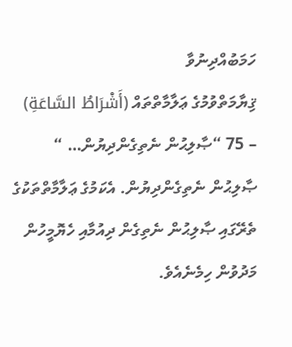ހަމަބުއްދިނުވާ
ޤިޔާމަތްވުމުގެ ޢަލާމާތްތައް (أَشْرَاطُ السَّاعَةِ) – 75 “ޞާލިޙުން ނެތިގެންދިޔުން… “
ޞާލިޙުން ނެތިގެންދިޔުން. އެކަމުގެ ޢަލާމާތްތަކުގެ ތެރޭގައި ޞާލިޙުން ނެތިގެން ދިއުމާއި ހެޔޮމީހުން މަދުވުން ހިމެނެއެވެ.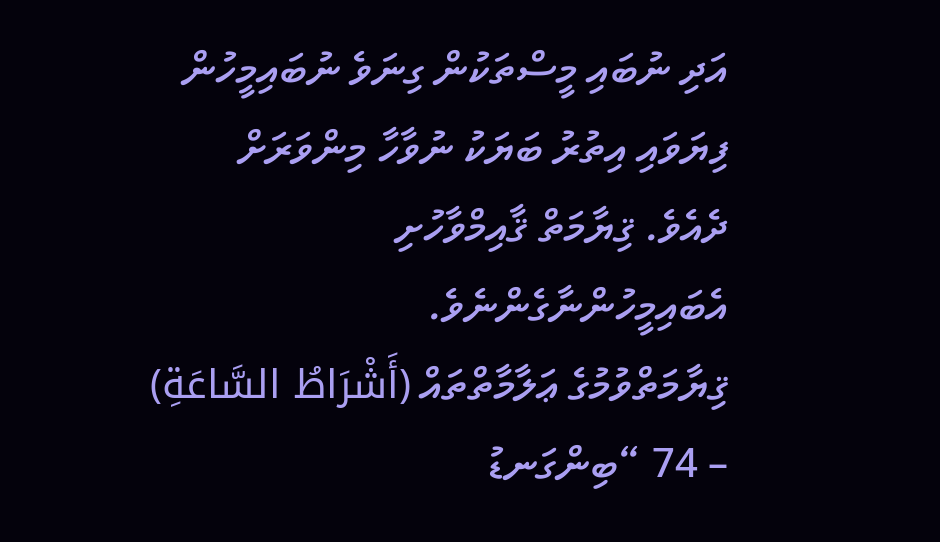އަދި ނުބައި މީސްތަކުން ގިނަވެ ނުބައިމީހުން ފިޔަވައި އިތުރު ބަޔަކު ނުވާހާ މިންވަރަށް ދެއެވެ. ޤިޔާމަތް ޤާއިމްވާހުށި އެބައިމީހުންނާގެންނެވެ.
ޤިޔާމަތްވުމުގެ ޢަލާމާތްތައް (أَشْرَاطُ السَّاعَةِ) – 74 “ބިންގަނޑު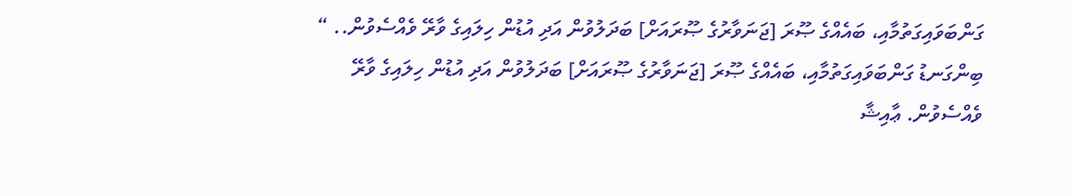ގަންބަވައިގަތުމާއި، ބައެއްގެ ޞޫރަ [ޖަނަވާރުގެ ޞޫރައަށް] ބަދަލުވުން އަދި އުޑުން ހިލައިގެ ވާރޭ ވެއްސެވުން.. “
ބިންގަނޑު ގަންބަވައިގަތުމާއި، ބައެއްގެ ޞޫރަ [ޖަނަވާރުގެ ޞޫރައަށް] ބަދަލުވުން އަދި އުޑުން ހިލައިގެ ވާރޭ ވެއްސެވުން. ޢާއިޝާ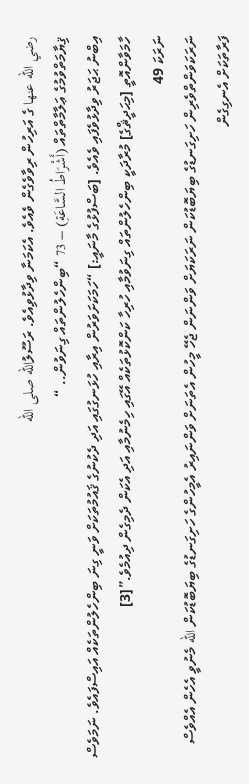رضي الله عنها ގެ އަރިހުން ރިވާވެގެން ވެއެވެ. އެކަމަނާ ވިދާޅުވިއެވެ. ރަސޫލުالله صلى الله
ޤިޔާމަތްވުމުގެ ޢަލާމާތްތައް (أَشْرَاطُ السَّاعَةِ) – 73 “ބިންހެލުންތައް ގިނަވުން.. “
އިބްނު ޙަޖަރު ވިދާޅުވެފައި ވެއެވެ. [ބަސްފުޅުގެ މާނައީ:] “ހަމަކަށަވަރުން އިރާއި ހުޅަނގުގައި އަދި ދެކުނުގެ ޤައުމުތަކަށް ވަނީ ގިނަ ބިންހެލުންތަކެއް އައިސްފައެވެ. ނަމަވެސް ހާމަވާންއޮތީ [މިޙަދީޘްގެ] މުރާދަކީ ބިންހެލުންތައް ގިނަވުމާއި ހުރިހާ ކަންކޮޅުތަކެއް އޭގައި ހިމެނުމާއި އަދި އެކަން ދެމިގެން ދިއުމެވެ.”[3]
ނަރަކަ 49
ނަރަކަވަންތްވެރިން ހަށިގަނޑުގެ ބިޔަބޮޑުކަން ނަރަކަޔަށް ވަންނަން ޖެހޭ މީހުން އެތަނަށް ވަންނައިރު އެމީހުންގެ ހަށިގަނޑުގެ ބިޔަބޮޑުކަން الله މެނުވީ އެހެން އެއްވެސް ފަރާތަކަށް އެނގިގެން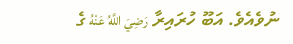ނުވެއެވެ. އަބޫ ހުރައިރާ رَضِيَ اللَّهُ عَنْهُ ގެ